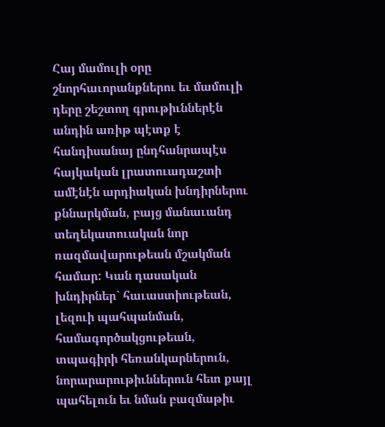Հայ մամուլի օրը շնորհաւորանքներու եւ մամուլի դերը շեշտող գրութիւններէն անդին առիթ պէտք է հանդիսանայ ընդհանրապէս հայկական լրատուադաշտի ամէնէն արդիական խնդիրներու քննարկման, բայց մանաւանդ տեղեկատուական նոր ռազմավարութեան մշակման համար: Կան դասական խնդիրներ` հաւաստիութեան, լեզուի պահպանման, համագործակցութեան, տպագիրի հեռանկարներուն, նորարարութիւններուն հետ քայլ պահելուն եւ նման բազմաթիւ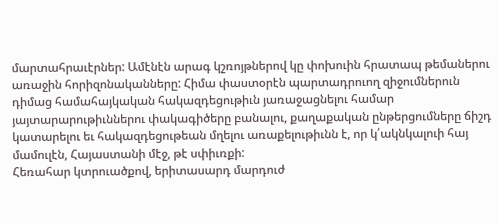մարտահրաւէրներ: Ամէնէն արագ կշռոյթներով կը փոխուին հրատապ թեմաներու առաջին հորիզոնականները: Հիմա փաստօրէն պարտադրուող զիջումներուն դիմաց համահայկական հակազդեցութիւն յառաջացնելու համար յայտարարութիւններու փակագիծերը բանալու, քաղաքական ընթերցումները ճիշդ կատարելու եւ հակազդեցութեան մղելու առաքելութիւնն է, որ կ՛ակնկալուի հայ մամուլէն, Հայաստանի մէջ, թէ սփիւռքի:
Հեռահար կտրուածքով, երիտասարդ մարդուժ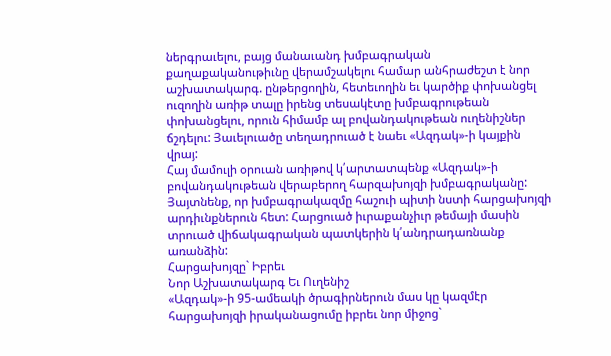ներգրաւելու, բայց մանաւանդ խմբագրական քաղաքականութիւնը վերամշակելու համար անհրաժեշտ է նոր աշխատակարգ. ընթերցողին, հետեւողին եւ կարծիք փոխանցել ուզողին առիթ տալը իրենց տեսակէտը խմբագրութեան փոխանցելու, որուն հիմամբ ալ բովանդակութեան ուղենիշներ ճշդելու: Յաւելուածը տեղադրուած է նաեւ «Ազդակ»-ի կայքին վրայ:
Հայ մամուլի օրուան առիթով կ՛արտատպենք «Ազդակ»-ի բովանդակութեան վերաբերող հարզախոյզի խմբագրականը: Յայտնենք, որ խմբագրակազմը հաշուի պիտի նստի հարցախոյզի արդիւնքներուն հետ: Հարցուած իւրաքանչիւր թեմայի մասին տրուած վիճակագրական պատկերին կ՛անդրադառնանք առանձին:
Հարցախոյզը` Իբրեւ
Նոր Աշխատակարգ Եւ Ուղենիշ
«Ազդակ»-ի 95-ամեակի ծրագիրներուն մաս կը կազմէր հարցախոյզի իրականացումը իբրեւ նոր միջոց`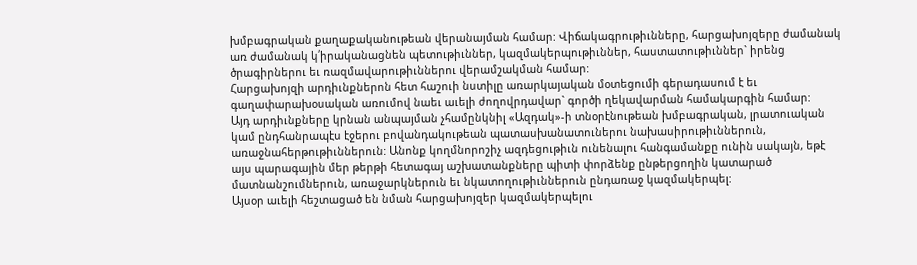խմբագրական քաղաքականութեան վերանայման համար: Վիճակագրութիւնները, հարցախոյզերը ժամանակ առ ժամանակ կ՛իրականացնեն պետութիւններ, կազմակերպութիւններ, հաստատութիւններ` իրենց ծրագիրներու եւ ռազմավարութիւններու վերամշակման համար:
Հարցախոյզի արդիւնքներոն հետ հաշուի նստիլը առարկայական մօտեցումի գերադասում է եւ գաղափարախօսական առումով նաեւ աւելի ժողովրդավար` գործի ղեկավարման համակարգին համար:
Այդ արդիւնքները կրնան անպայման չհամընկնիլ «Ազդակ»-ի տնօրէնութեան խմբագրական, լրատուական կամ ընդհանրապէս էջերու բովանդակութեան պատասխանատուներու նախասիրութիւններուն, առաջնահերթութիւններուն: Անոնք կողմնորոշիչ ազդեցութիւն ունենալու հանգամանքը ունին սակայն, եթէ այս պարագային մեր թերթի հետագայ աշխատանքները պիտի փորձենք ընթերցողին կատարած մատնանշումներուն, առաջարկներուն եւ նկատողութիւններուն ընդառաջ կազմակերպել:
Այսօր աւելի հեշտացած են նման հարցախոյզեր կազմակերպելու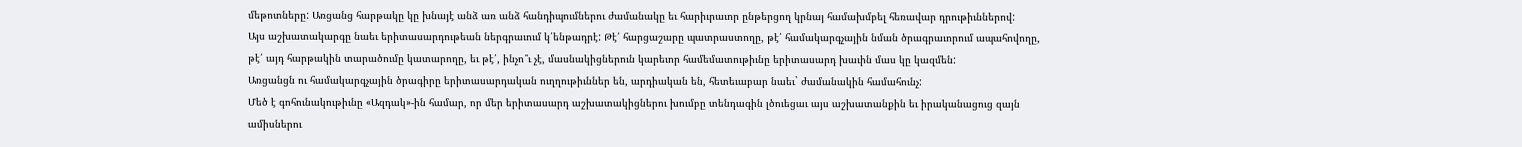մեթոտները: Առցանց հարթակը կը խնայէ անձ առ անձ հանդիպումներու ժամանակը եւ հարիւրաւոր ընթերցող կրնայ համախմբել հեռավար դրութիւններով:
Այս աշխատակարգը նաեւ երիտասարդութեան ներգրաւում կ՛ենթադրէ: Թէ՛ հարցաշարը պատրաստողը, թէ՛ համակարգչային նման ծրագրաւորում ապահովողը, թէ՛ այդ հարթակին տարածումը կատարողը, եւ թէ՛, ինչո՞ւ չէ, մասնակիցներուն կարեւոր համեմատութիւնը երիտասարդ խաւին մաս կը կազմեն:
Առցանցն ու համակարգչային ծրագիրը երիտասարդական ուղղութիւններ են, արդիական են, հետեւաբար նաեւ` ժամանակին համահունչ:
Մեծ է գոհունակութիւնը «Ազդակ»-ին համար, որ մեր երիտասարդ աշխատակիցներու խումբը տենդագին լծուեցաւ այս աշխատանքին եւ իրականացուց զայն ամիսներու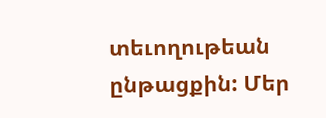տեւողութեան ընթացքին: Մեր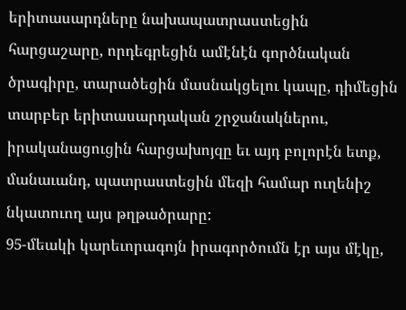երիտասարդները նախապատրաստեցին հարցաշարը, որդեգրեցին ամէնէն գործնական ծրագիրը, տարածեցին մասնակցելու կապը, դիմեցին տարբեր երիտասարդական շրջանակներու, իրականացուցին հարցախոյզը եւ այդ բոլորէն ետք, մանաւանդ, պատրաստեցին մեզի համար ուղենիշ նկատուող այս թղթածրարը:
95-մեակի կարեւորագոյն իրագործումն էր այս մէկը,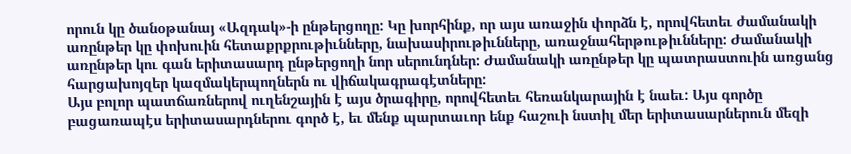որուն կը ծանօթանայ «Ազդակ»-ի ընթերցողը: Կը խորհինք, որ այս առաջին փորձն է, որովհետեւ ժամանակի առընթեր կը փոխուին հետաքրքրութիւնները, նախասիրութիւնները, առաջնահերթութիւնները: Ժամանակի առընթեր կու գան երիտասարդ ընթերցողի նոր սերունդներ: Ժամանակի առընթեր կը պատրաստուին առցանց հարցախոյզեր կազմակերպողներն ու վիճակագրագէտները:
Այս բոլոր պատճառներով ուղենշային է այս ծրագիրը, որովհետեւ հեռանկարային է նաեւ: Այս գործը բացառապէս երիտասարդներու գործ է, եւ մենք պարտաւոր ենք հաշուի նստիլ մեր երիտասարներուն մեզի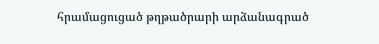հրամացուցած թղթածրարի արձանագրած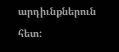արդիւնքներուն հետ: